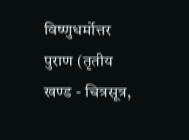विष्णुधर्मोत्तर पुराण (तृतीय खण्ड - चित्रसूत्र,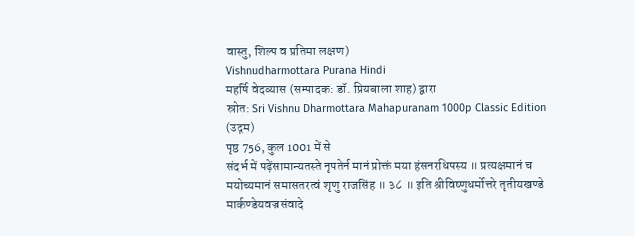वास्तु, शिल्प व प्रतिमा लक्षण)
Vishnudharmottara Purana Hindi
महर्षि वेदव्यास (सम्पादक: डॉ. प्रियबाला शाह) द्वारा
स्रोत: Sri Vishnu Dharmottara Mahapuranam 1000p Classic Edition (उद्गम)
पृष्ठ 756, कुल 1001 में से
संदर्भ में पढ़ेंसामान्यतस्ते नृपतेर्न मानं प्रोक्तं मया हंसनरधिपस्य ॥ प्रत्यक्षमानं च मयोच्यमानं समासतरत्वं शृणु राजसिंह ॥ ३८ ॥ इति श्रीविष्णुधर्मोत्तरे तृतीयखण्डे मार्कण्डेयवज्रसंवादे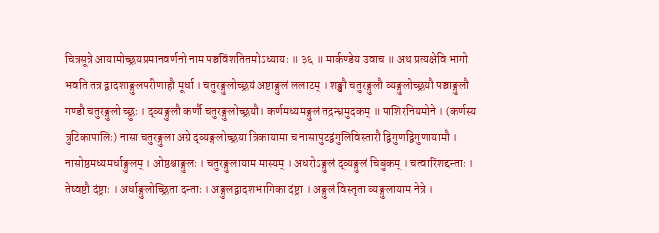चित्रसूत्रे आयामोच्छ्रयप्रमानवर्णनो नाम पञ्चविंशतितमोऽध्यायः ॥ ३६ ॥ मार्कण्डेय उवाच ॥ अथ प्रत्यक्षेवि भागो भवति तत्र द्वादशाङ्गुलपरीणाहौ मूर्धा । चतुरङ्गुलोच्छ्रयं अष्टाङ्गुलं ललाटम् । शङ्खौ चतुरङ्गुलौ व्यङ्गुलोच्छ्रयौ पञ्चाङ्गुलौ गण्डौ चतुरङ्गुलो च्छ्रुः । द्व्यङ्गुलौ कर्णौ चतुरङ्गुलोच्छ्रयौ। कर्णमध्यमङ्गुलं तद्रन्ध्रमुदकम् ॥ पाशिरनियमोने । (कर्णस्य त्रुटिकापालिः) नासा चतुरङ्गुला अग्रे द्व्यङ्गलोच्छ्रया त्रिकायामा च नासापुटद्वंगुलिविस्तारौ द्विगुणद्विगुणायामौ । नासोष्ठमध्यमर्धाङ्गुलम् । ओष्ठश्चाङ्गुलः । चतुरङ्गुलायाम मास्यम् । अधरोऽङ्गुलं द्व्यङ्गुलं चिबुकम् । चत्वारिंशद्दन्ताः । तेष्वष्टौ दंष्ट्राः । अर्धाङ्गुलोच्छ्रिता दन्ताः । अङ्गुलद्वादशभागिका दंष्ट्रा । अङ्गुलं विस्तृता व्यङ्गुलायाम नेत्रे ।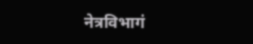नेत्रविभागं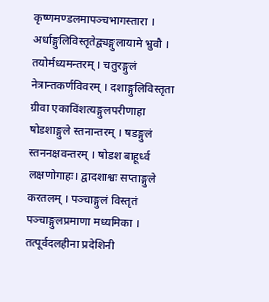कृष्णमण्डलमापञ्चभागस्तारा । अर्धाङ्गुलिविस्तृतेद्व्यङ्गुलायामे भ्रुवौ । तयोर्मध्यमन्तरम् । चतुरङ्गुलं नेत्रान्तकर्णविवरम् । दशाङ्गुलिविस्तृता ग्रीवा एकाविंशत्यङ्गुलपरीणाहा षोडशाङ्गुले स्तनान्तरम् । षडङ्गुलं स्तननक्षवन्तरम् । षोडश बाहूर्ध्व लक्षणोगाहः। द्वादशाश्वः सप्ताङ्गुले करतलम् । पञ्चाङ्गुलं विस्तृतं पञ्चाङ्गुलप्रमाणा मध्यमिका । तत्पूर्वदलहीना प्रदेशिनी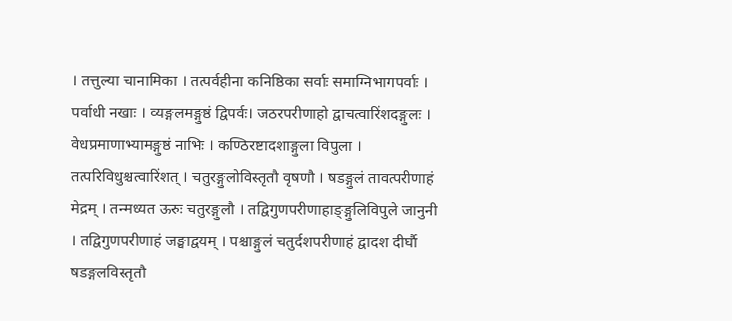। तत्तुल्या चानामिका । तत्पर्वहीना कनिष्ठिका सर्वाः समाग्निभागपर्वाः । पर्वाधी नखाः । व्यङ्गलमङ्गुष्ठं द्विपर्वः। जठरपरीणाहो द्वाचत्वारिंशदङ्गुलः । वेधप्रमाणाभ्यामङ्गुष्ठं नाभिः । कण्ठिरष्टादशाङ्गुला विपुला । तत्परिविधुश्चत्वारिंशत् । चतुरङ्गुलोविस्तृतौ वृषणौ । षडङ्गुलं तावत्परीणाहं मेद्रम् । तन्मध्यत ऊरुः चतुरङ्गुलौ । तद्विगुणपरीणाहाङ्ङ्गुलिविपुले जानुनी । तद्विगुणपरीणाहं जङ्घाद्वयम् । पश्चाङ्गुलं चतुर्दशपरीणाहं द्वादश दीर्घौ षडङ्गलविस्तृतौ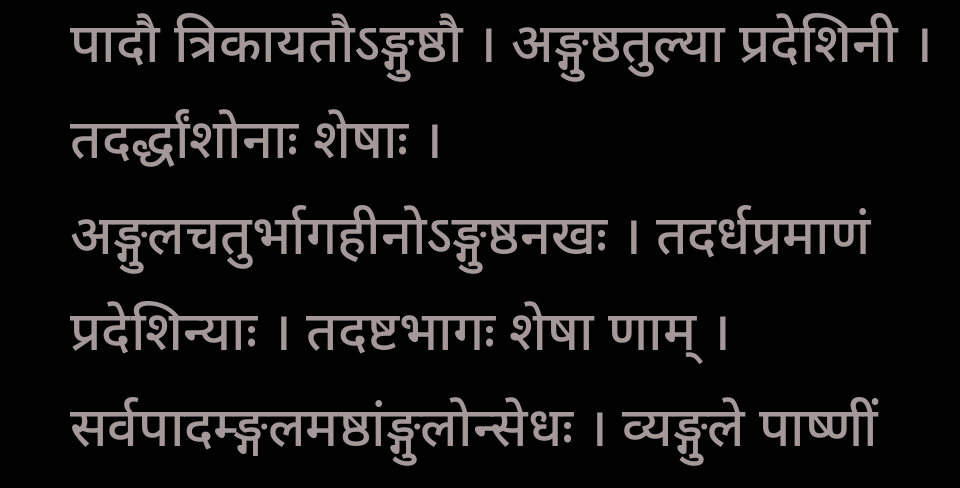पादौ त्रिकायतौऽङ्गुष्ठौ । अङ्गुष्ठतुल्या प्रदेशिनी । तदर्द्धांशोनाः शेषाः । अङ्गुलचतुर्भागहीनोऽङ्गुष्ठनखः । तदर्धप्रमाणं प्रदेशिन्याः । तदष्टभागः शेषा णाम् । सर्वपादम्ङ्गलमष्ठांङ्गुलोन्सेधः । व्यङ्गुले पाष्णीं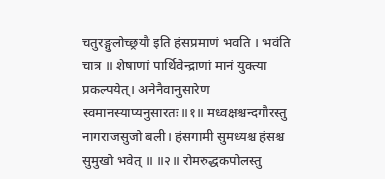चतुरङ्गुलोच्छ्रयौ इति हंसप्रमाणं भवति । भवंति चात्र ॥ शेषाणां पार्थिवेन्द्राणां मानं युक्त्या प्रकल्पयेत्। अनेनैवानुसारेण स्वमानस्याप्यनुसारतः॥१॥ मध्वक्षश्चन्दगौरस्तु नागराजसुजो बली। हंसगामी सुमध्यश्च हंसश्च सुमुखो भवेत् ॥ ॥२॥ रोमरुद्धकपोलस्तु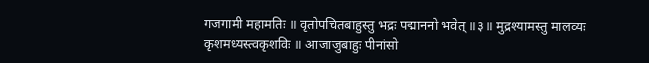गजगामी महामतिः ॥ वृतोपचितबाहुस्तु भद्रः पद्माननो भवेत् ॥३॥ मुद्रश्यामस्तु मालव्यः कृशमध्यस्त्वकृशविः ॥ आजाजुबाहुः पीनांसो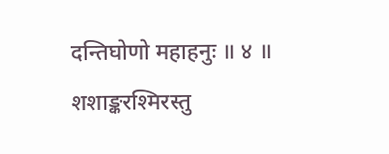दन्तिघोणो महाहनुः ॥ ४ ॥ शशाङ्करश्मिरस्तु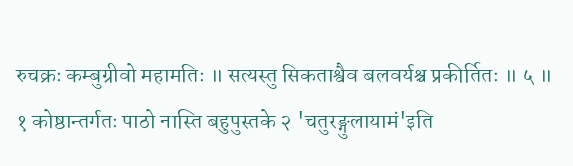रुचक्रः कम्बुग्रीवो महामतिः ॥ सत्यस्तु सिकताश्वैव बलवर्यश्च प्रकीर्तितः ॥ ५ ॥
१ कोष्ठान्तर्गतः पाठो नास्ति बहुपुस्तके २ 'चतुरङ्गुलायामं'इति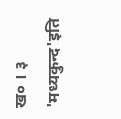ख० । ३ 'मध्यकुन्द'इति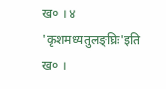ख० । ४ 'कृशमध्यतुलङ्घ्रिः'इति ख० ।